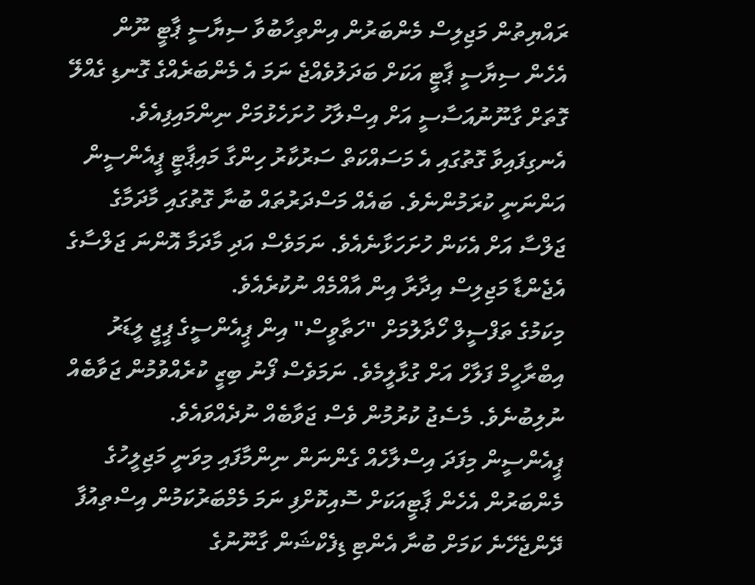ރައްޔިތުން މަޖިލިސް މެންބަރުން އިންތިހާބުވާ ސިޔާސީ ޕާޓީ ނޫން އެހެން ސިޔާސީ ޕާޓީ އަކަށް ބަދަލުވެއްޖެ ނަމަ އެ މެންބަރެއްގެ ގޮނޑި ގެއްލޭ ގޮތަށް ގާނޫނުއަސާސީ އަށް އިސްލާހު ހުށަހެޅުމަށް ނިންމައިފިއެވެ.
އެނގިފައިވާ ގޮތުގައި އެ މަސައްކަތް ސަރުކާރު ހިންގާ މައިޕާޓީ ޕީއެންސީން އަންނަނީ ކުރަމުންނެވެ. ބައެއް މަސްދަރުތައް ބުނާ ގޮތުގައި މާދަމާގެ ޖަލްސާ އަށް އެކަން ހުށަހަޅާނެއެވެ. ނަމަވެސް އަދި މާދަމާ އޮންނަ ޖަލްސާގެ އެޖެންޑާ މަޖިލިސް އިދާރާ އިން އާއްމެއް ނުކުރެއެވެ.
މިކަމުގެ ތަފްސީލް ހޯދާލުމަށް "ހަތާވީސް" އިން ޕީއެންސީގެ ޕީޖީ ލީޑަރު އިބްރާހީމް ފަލާހް އަށް ގުޅާލީމެވެ. ނަމަވެސް ފޯނު ބިޒީ ކުރެއްވުމުން ޖަވާބެއް ނުލިބުނެވެ. މެސެޖު ކުރުމުން ވެސް ޖަވާބެއް ނުދެއްވައެވެ.
ޕީއެންސީން މިފަދަ އިސްލާހެއް ގެންނަން ނިންމާފައި މިވަނީ މަޖިލީހުގެ މެންބަރުން އެހެން ޕާޓީއަކަށް ސޮއިކޮށްފި ނަމަ މެމްބަރުކަމުން އިސްތިއުފާ ދޭންޖެހޭނެ ކަމަށް ބުނާ އެންޓި ޑިފެކްޝަން ގާނޫނުގެ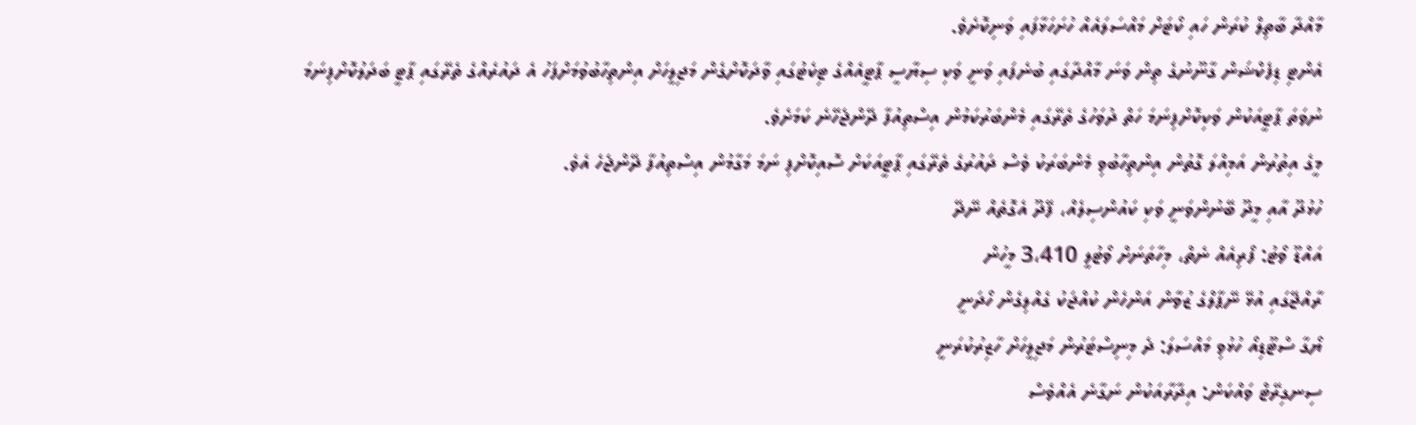މާއްދާ ބާތިލް ކުރަން ހައި ކޯޓަށް މައްސަލައެއް ހުށަހަޅާފައި ވަނިކޮށެވެ.
އެންޓި ޑިފެކްޝަން ގާނޫނުގެ ތިން ވަނަ މާއްދާގައި ބުނެފައި ވަނީ ވަކި ސިޔާސީ ޕާޓީއެއްގެ ޓިކެޓުގައި ވާދަކޮށްގެން މަޖިލީހަށް އިންތިހާބުވުމަށްފަހު އެ ދައުރެއްގެ ތެރޭގައި ޕާޓީ ބަދަލުކޮށްފިނަމަ ނުވަތަ ޕާޓީއަކުން ވަކިކޮށްފިނަމަ ހަތް ދުވަހުގެ ތެރޭގައި މެންބަރުކަމުން އިސްތިއުފާ ދޭންޖެހޭނެ ކަމަށެވެ.
މީގެ އިތުރުން އަމިއްލަ ގޮތުން އިންތިހާބުވި މެންބަރަކު ވެސް ދައުރުގެ ތެރޭގައި ޕާޓީއަކަށް ސޮއިކޮށްފި ނަމަ މަގާމުން އިސްތިއުފާ ދޭންޖެހެ އެވެ.
ހުޅުދޫ އާއި މީދޫ ބޭނުންވަނީ ވަކި ކައުންސިލެއް، ފޭދޫ އެގޮތެއް ނޭދޭ
އައްޑޫ ވޯޓު: ފޯރިއެއް ނެތް، މިހާތަނަށް ވޯޓުލީ 3،410 މީހުން
ރާއްޖޭގައި އުޅޭ ނޭޕާލްގެ ޒުވާން އަންހެން ކުއްޖަކު ގެއްލިގެން ހޯދަނީ
ޔޯގާ ސްޓޫޑިއޯ ހުޅުވި މައްސަލަ: ދެ މިނިސްޓަރުން މަޖިލީހަށް ހާޒިރުކުރަނީ
ސިނގިރޭޓް ވައްކަން: އިދާރާއަކުން ނަގާނެ އެއްވެސް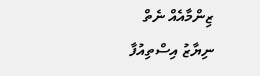ޒިންމާއެއް ނެތް
ނިޔާޒު އިސްތިއުފާ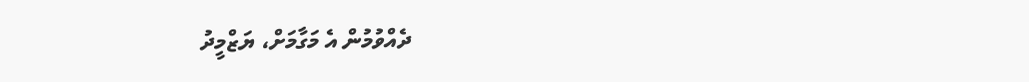ދެއްވުމުން އެ މަގާމަށް، ޔަޒްމީދު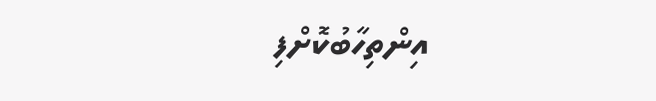އިންތިހާބުކޮށްފި